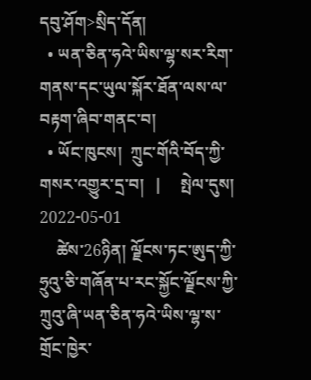དབུ་ཤོག>སྲིད་དོན།
  • ཡན་ཅིན་ཧའེ་ཡིས་ལྷ་སར་རིག་གནས་དང་ཡུལ་སྐོར་ཐོན་ལས་ལ་བརྟག་ཞིབ་གནང་བ།
  • ཡོང་ཁུངས།  ཀྲུང་གོའི་བོད་ཀྱི་གསར་འགྱུར་དྲ་བ།   |     སྤེལ་དུས།  2022-05-01
    ཚེས་26ཉིན། ལྗོངས་ཏང་ཨུད་ཀྱི་ཧྲུའུ་ཅི་གཞོན་པ་རང་སྐྱོང་ལྗོངས་ཀྱི་ཀྲུའུ་ཞི་ཡན་ཅིན་ཧའེ་ཡིས་ལྷ་ས་གྲོང་ཁྱེར་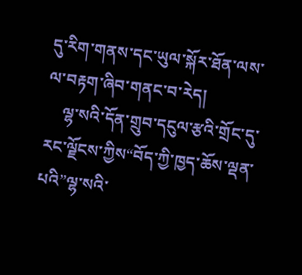དུ་རིག་གནས་དང་ཡུལ་སྐོར་ཐོན་ལས་ལ་བརྟག་ཞིབ་གནང་བ་རེད།
    ལྷ་སའི་དོན་གྲུབ་དངུལ་རྩའི་གྲོང་དུ་རང་ལྗོངས་ཀྱིས“བོད་ཀྱི་ཁྱད་ཆོས་ལྡན་པའི”ལྷ་སའི་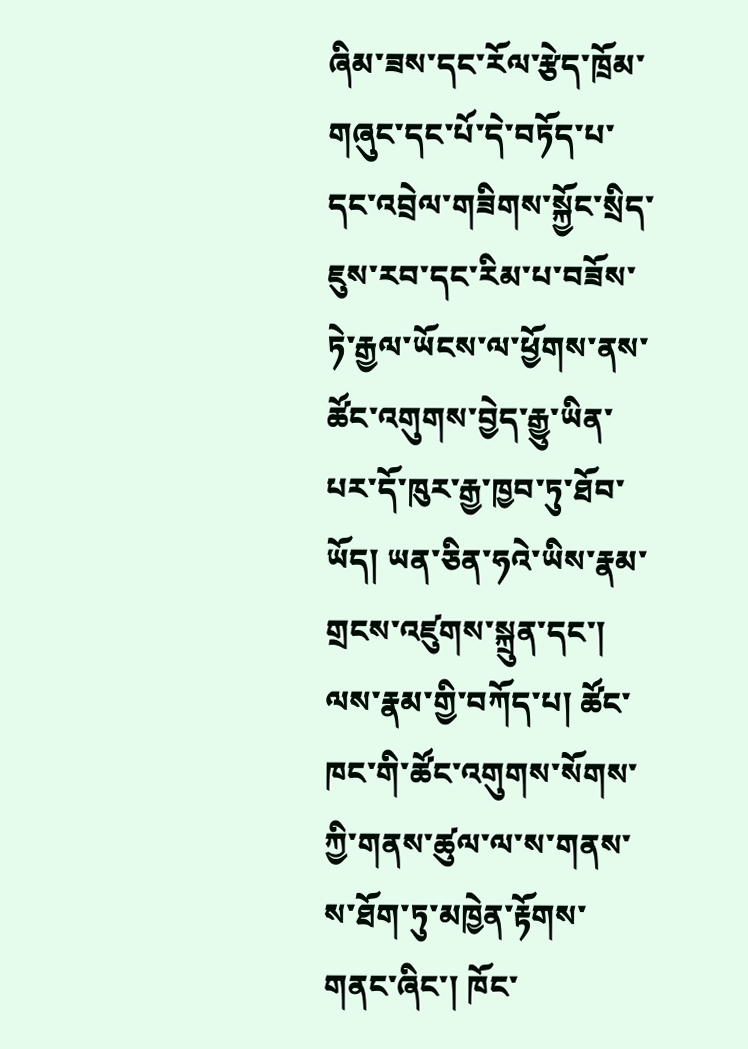ཞིམ་ཟས་དང་རོལ་རྩེད་ཁྲོམ་གཞུང་དང་པོ་དེ་བཏོད་པ་དང་འབྲེལ་གཟིགས་སྐྱོང་སྲིད་ཇུས་རབ་དང་རིམ་པ་བཟོས་ཏེ་རྒྱལ་ཡོངས་ལ་ཕྱོགས་ནས་ཚོང་འགུགས་བྱེད་རྒྱུ་ཡིན་པར་དོ་ཁུར་རྒྱ་ཁྱབ་ཏུ་ཐོབ་ཡོད། ཡན་ཅིན་ཧའེ་ཡིས་རྣམ་གྲངས་འཛུགས་སྐྲུན་དང་། ལས་རྣམ་གྱི་བཀོད་པ། ཚོང་ཁང་གི་ཚོང་འགུགས་སོགས་ཀྱི་གནས་ཚུལ་ལ་ས་གནས་ས་ཐོག་ཏུ་མཁྱེན་རྟོགས་གནང་ཞིང་། ཁོང་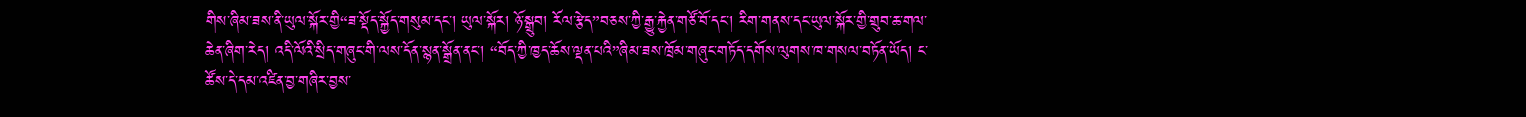གིས་ཞིམ་ཟས་ནི་ཡུལ་སྐོར་གྱི“ཟ་སྡོད་སྐྱོད་གསུམ་དང་། ཡུལ་སྐོར། ཉོ་སྒྲུབ། རོལ་རྩེད”བཅས་ཀྱི་རྒྱུ་རྐྱེན་གཙོ་བོ་དང་། རིག་གནས་དང་ཡུལ་སྐོར་གྱི་གྲུབ་ཆ་གལ་ཆེན་ཞིག་རེད། འདི་ལོའི་སྲིད་གཞུང་གི་ལས་དོན་སྙན་སྒྲོན་ནང་། “བོད་ཀྱི་ཁྱད་ཆོས་ལྡན་པའི”ཞིམ་ཟས་ཁྲོམ་གཞུང་གཏོད་དགོས་ལུགས་ཁ་གསལ་བཏོན་ཡོད། ང་ཚོས་དེ་དམ་འཛིན་བྱ་གཞིར་བྱས་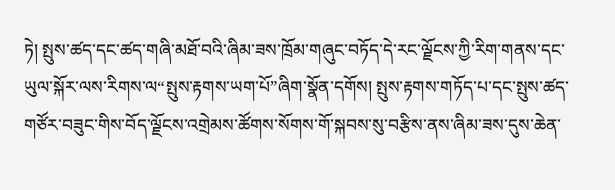ཏེ། སྤུས་ཚད་དང་ཚད་གཞི་མཐོ་བའི་ཞིམ་ཟས་ཁྲོམ་གཞུང་བཏོད་དེ་རང་ལྗོངས་ཀྱི་རིག་གནས་དང་ཡུལ་སྐོར་ལས་རིགས་ལ“སྤུས་རྟགས་ཡག་པོ”ཞིག་སྣོན་དགོས། སྤུས་རྟགས་གཏོད་པ་དང་སྤུས་ཚད་གཙོར་བཟུང་གིས་བོད་ལྗོངས་འགྲེམས་ཚོགས་སོགས་གོ་སྐབས་སུ་བརྩིས་ནས་ཞིམ་ཟས་དུས་ཆེན་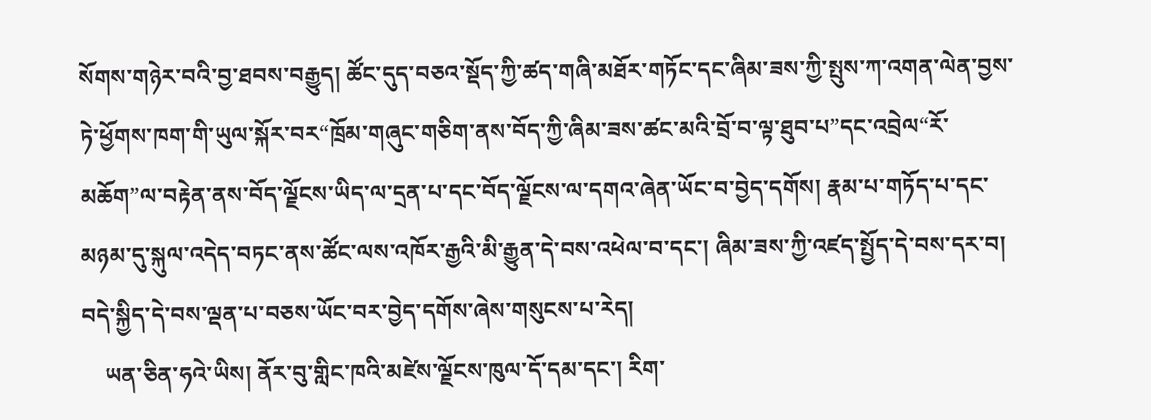སོགས་གཉེར་བའི་བྱ་ཐབས་བརྒྱུད། ཚོང་དུད་བཅའ་སྡོད་ཀྱི་ཚད་གཞི་མཐོར་གཏོང་དང་ཞིམ་ཟས་ཀྱི་སྤུས་ཀ་འགན་ལེན་བྱས་ཏེ་ཕྱོགས་ཁག་གི་ཡུལ་སྐོར་བར“ཁྲོམ་གཞུང་གཅིག་ནས་བོད་ཀྱི་ཞིམ་ཟས་ཚང་མའི་བྲོ་བ་ལྟ་ཐུབ་པ”དང་འབྲེལ“རོ་མཆོག”ལ་བརྟེན་ནས་བོད་ལྗོངས་ཡིད་ལ་དྲན་པ་དང་བོད་ལྗོངས་ལ་དགའ་ཞེན་ཡོང་བ་བྱེད་དགོས། རྣམ་པ་གཏོད་པ་དང་མཉམ་དུ་སྐུལ་འདེད་བཏང་ནས་ཚོང་ལས་འཁོར་རྒྱའི་མི་རྒྱུན་དེ་བས་འཕེལ་བ་དང་། ཞིམ་ཟས་ཀྱི་འཛད་སྤྱོད་དེ་བས་དར་བ། བདེ་སྐྱིད་དེ་བས་ལྡན་པ་བཅས་ཡོང་བར་བྱེད་དགོས་ཞེས་གསུངས་པ་རེད།
    ཡན་ཅིན་ཧའེ་ཡིས། ནོར་བུ་གླིང་ཁའི་མཛེས་ལྗོངས་ཁུལ་དོ་དམ་དང་། རིག་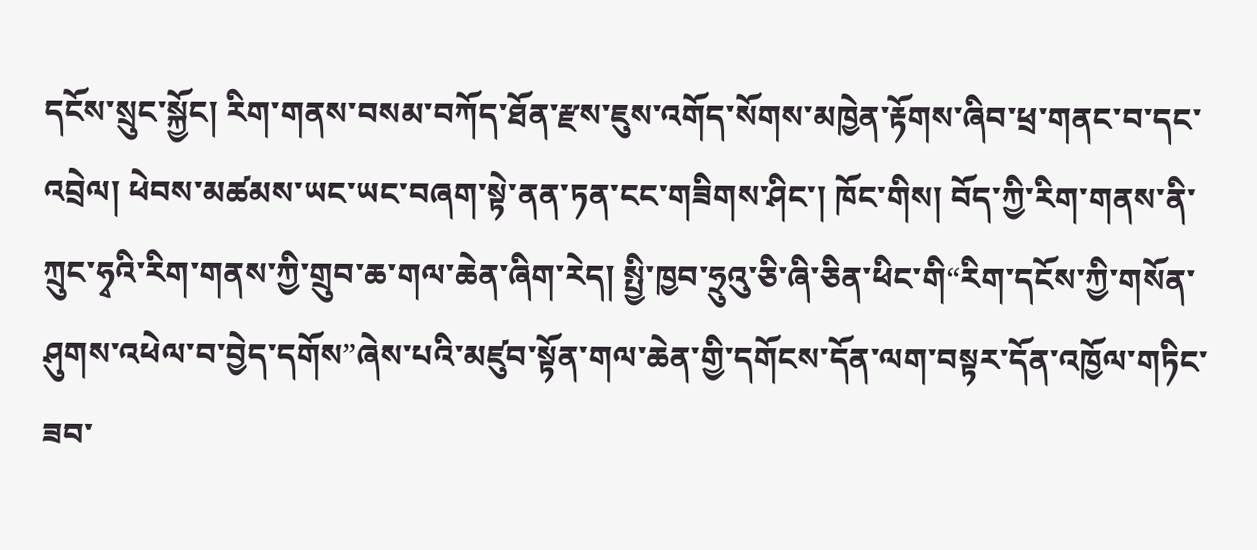དངོས་སྲུང་སྐྱོང། རིག་གནས་བསམ་བཀོད་ཐོན་རྫས་ཇུས་འགོད་སོགས་མཁྱེན་རྟོགས་ཞིབ་ཕྲ་གནང་བ་དང་འབྲེལ། ཕེབས་མཚམས་ཡང་ཡང་བཞག་སྟེ་ནན་ཏན་ངང་གཟིགས་ཤིང་། ཁོང་གིས། བོད་ཀྱི་རིག་གནས་ནི་ཀྲུང་ཧྭའི་རིག་གནས་ཀྱི་གྲུབ་ཆ་གལ་ཆེན་ཞིག་རེད། སྤྱི་ཁྱབ་ཧྲུའུ་ཅི་ཞི་ཅིན་ཕིང་གི“རིག་དངོས་ཀྱི་གསོན་ཤུགས་འཕེལ་བ་བྱེད་དགོས”ཞེས་པའི་མཛུབ་སྟོན་གལ་ཆེན་གྱི་དགོངས་དོན་ལག་བསྟར་དོན་འཁྱོལ་གཏིང་ཟབ་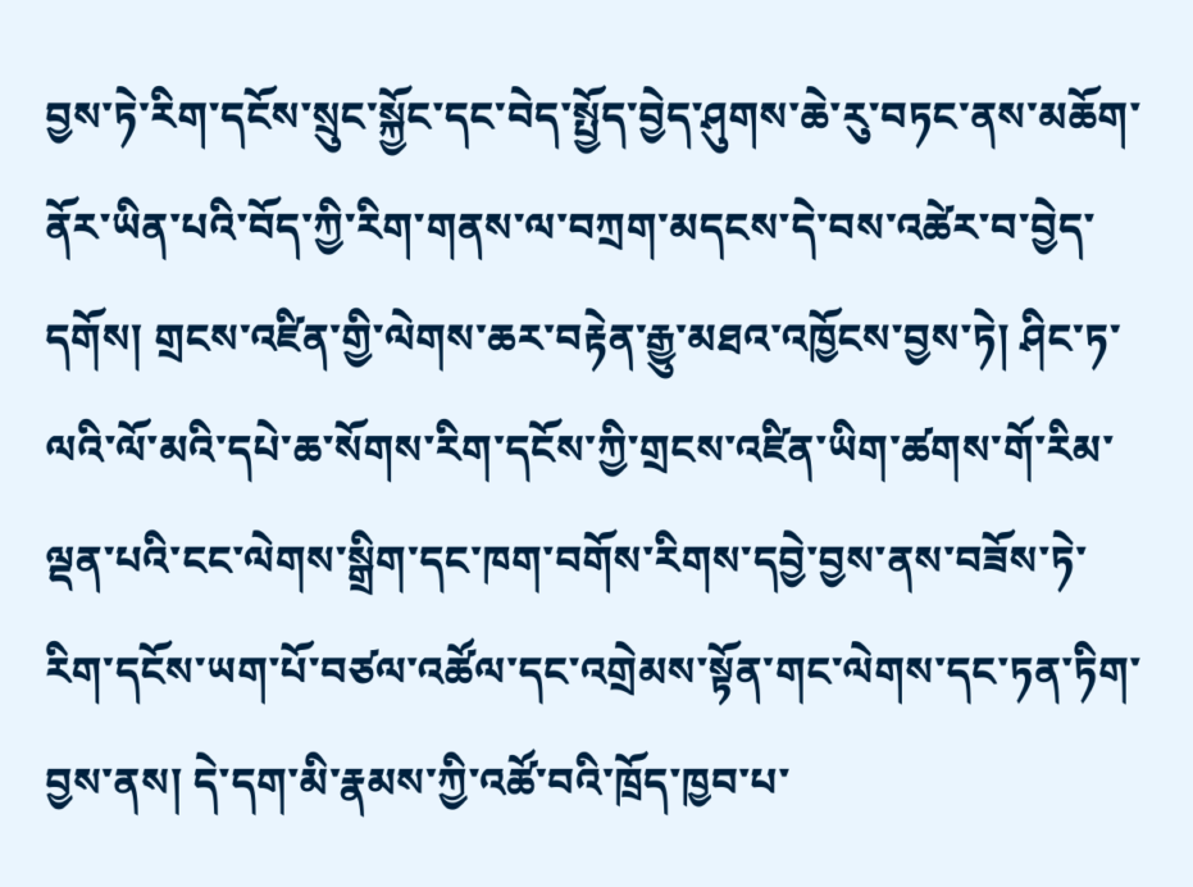བྱས་ཏེ་རིག་དངོས་སྲུང་སྐྱོང་དང་བེད་སྤྱོད་བྱེད་ཤུགས་ཆེ་རུ་བཏང་ནས་མཆོག་ནོར་ཡིན་པའི་བོད་ཀྱི་རིག་གནས་ལ་བཀྲག་མདངས་དེ་བས་འཚེར་བ་བྱེད་དགོས། གྲངས་འཛིན་གྱི་ལེགས་ཆར་བརྟེན་རྒྱུ་མཐའ་འཁྱོངས་བྱས་ཏེ། ཤིང་ཏ་ལའི་ལོ་མའི་དཔེ་ཆ་སོགས་རིག་དངོས་ཀྱི་གྲངས་འཛིན་ཡིག་ཚགས་གོ་རིམ་ལྡན་པའི་ངང་ལེགས་སྒྲིག་དང་ཁག་བགོས་རིགས་དབྱེ་བྱས་ནས་བཟོས་ཏེ་རིག་དངོས་ཡག་པོ་བཙལ་འཚོལ་དང་འགྲེམས་སྟོན་གང་ལེགས་དང་ཏན་ཏིག་བྱས་ནས། དེ་དག་མི་རྣམས་ཀྱི་འཚོ་བའི་ཁྲོད་ཁྱབ་པ་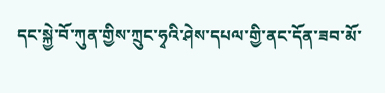དང་སྐྱེ་བོ་ཀུན་གྱིས་ཀྲུང་ཧྭའི་ཤེས་དཔལ་གྱི་ནང་དོན་ཟབ་མོ་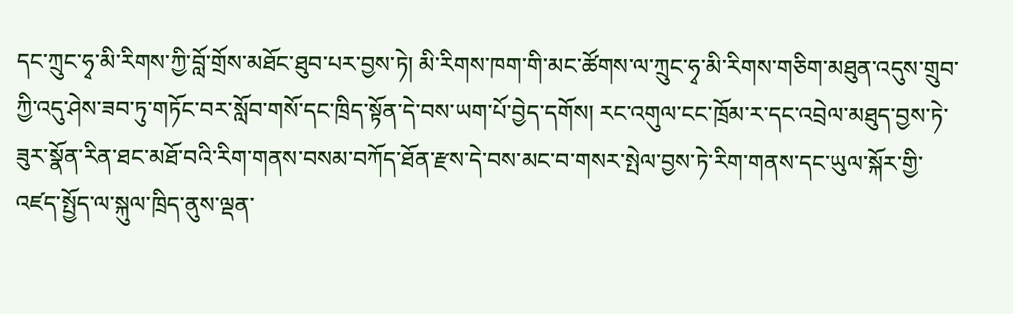དང་ཀྲུང་ཧྭ་མི་རིགས་ཀྱི་བློ་གྲོས་མཐོང་ཐུབ་པར་བྱས་ཏེ། མི་རིགས་ཁག་གི་མང་ཚོགས་ལ་ཀྲུང་ཧྭ་མི་རིགས་གཅིག་མཐུན་འདུས་གྲུབ་ཀྱི་འདུ་ཤེས་ཟབ་ཏུ་གཏོང་བར་སློབ་གསོ་དང་ཁྲིད་སྟོན་དེ་བས་ཡག་པོ་བྱེད་དགོས། རང་འགུལ་ངང་ཁྲོམ་ར་དང་འབྲེལ་མཐུད་བྱས་ཏེ་ཟུར་སྣོན་རིན་ཐང་མཐོ་བའི་རིག་གནས་བསམ་བཀོད་ཐོན་རྫས་དེ་བས་མང་བ་གསར་སྤེལ་བྱས་ཏེ་རིག་གནས་དང་ཡུལ་སྐོར་གྱི་འཛད་སྤྱོད་ལ་སྐུལ་ཁྲིད་ནུས་ལྡན་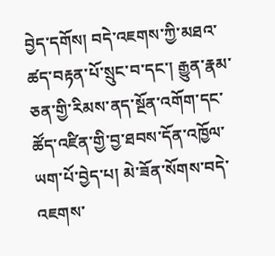བྱེད་དགོས། བདེ་འཇགས་ཀྱི་མཐའ་ཚད་བརྟན་པོ་སྲུང་བ་དང་། རྒྱུན་རྣམ་ཅན་གྱི་རིམས་ནད་སྔོན་འགོག་དང་ཚོད་འཛིན་གྱི་བྱ་ཐབས་དོན་འཁྱོལ་ཡག་པོ་བྱེད་པ། མེ་ཟོན་སོགས་བདེ་འཇགས་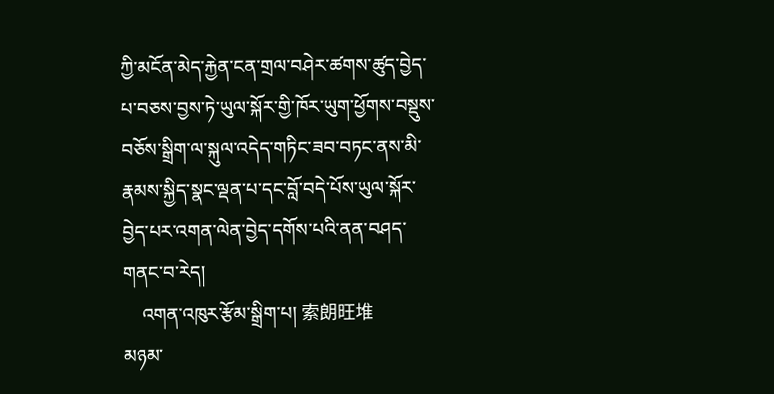ཀྱི་མངོན་མེད་རྐྱེན་ངན་གྲལ་བཤེར་ཚགས་ཚུད་བྱེད་པ་བཅས་བྱས་ཏེ་ཡུལ་སྐོར་གྱི་ཁོར་ཡུག་ཕྱོགས་བསྡུས་བཅོས་སྒྲིག་ལ་སྐུལ་འདེད་གཏིང་ཟབ་བཏང་ནས་མི་རྣམས་སྐྱིད་སྣང་ལྡན་པ་དང་བློ་བདེ་པོས་ཡུལ་སྐོར་བྱེད་པར་འགན་ལེན་བྱེད་དགོས་པའི་ནན་བཤད་གནང་བ་རེད།
    འགན་འཁུར་རྩོམ་སྒྲིག་པ། 索朗旺堆
མཉམ་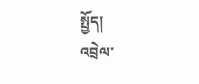སྤྱོད།
འབྲེལ་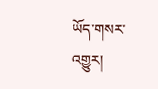ཡོད་གསར་འགྱུར།